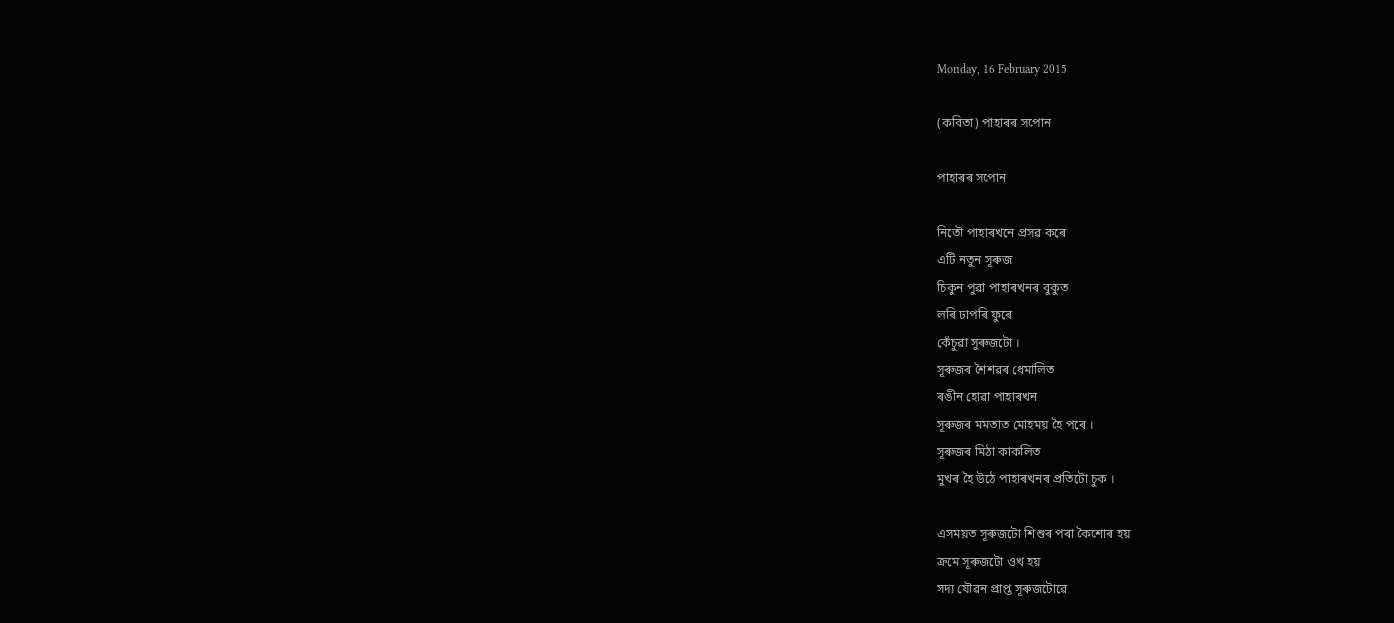Monday, 16 February 2015

(কবিতা) পাহাৰৰ সপোন

পাহাৰৰ সপোন

নিতৌ পাহাৰখনে প্ৰসৱ কৰে
এটি নতুন সূৰুজ
চিকুন পুৱা পাহাৰখনৰ বুকুত
লৰি ঢাপৰি ফুৰে
কেঁচুৱা সুৰুজটো ।
সূৰুজৰ শৈশৱৰ ধেমালিত
ৰঙীন হোৱা পাহাৰখন
সূৰুজৰ মমতাত মোহময় হৈ পৰে ।
সূৰুজৰ মিঠা কাকলিত
মুখৰ হৈ উঠে পাহাৰখনৰ প্ৰতিটো চুক ।

এসময়ত সূৰুজটো শিশুৰ পৰা কৈশোৰ হয়
ক্ৰমে সূৰুজটো ওখ হয়
সদ্য যৌৱন প্ৰাপ্ত সূৰুজটোৱে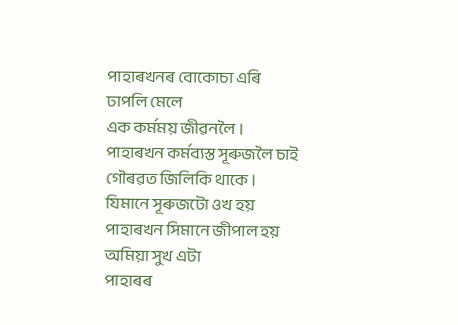পাহাৰখনৰ বোকোচা এৰি
ঢাপলি মেলে
এক কৰ্মময় জীৱনলৈ ।
পাহাৰখন কৰ্মব্যস্ত সূৰুজলৈ চাই
গৌৰৱত জিলিকি থাকে ।
যিমানে সূৰুজটো ওখ হয়
পাহাৰখন সিমানে জীপাল হয়
অমিয়া সুখ এটা
পাহাৰৰ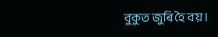বুকুত জুৰি হৈ বয় ।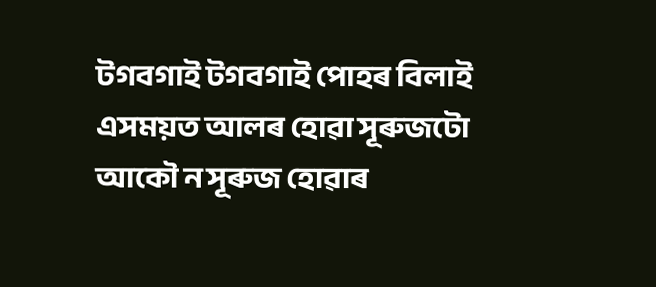টগবগাই টগবগাই পোহৰ বিলাই
এসময়ত আলৰ হোৱা সূৰুজটো
আকৌ ন সূৰুজ হোৱাৰ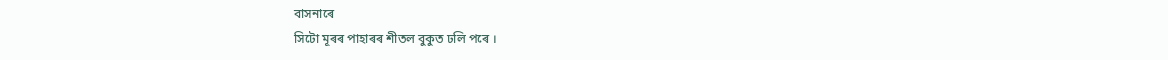বাসনাৰে
সিটো মূৰৰ পাহাৰৰ শীতল বুকুত ঢলি পৰে ।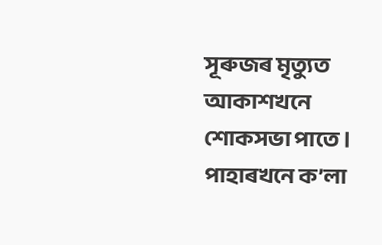সূৰুজৰ মৃত্যুত
আকাশখনে শোকসভা পাতে ।
পাহাৰখনে ক’লা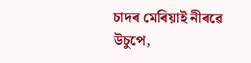চাদৰ মেৰিয়াই নীৰৱে উচুপে,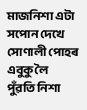মাজনিশা এটা সপোন দেখে
সোণালী পোহৰ এবুকু লৈ
পুঁৱতি নিশা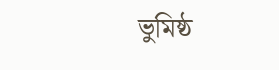ভুমিষ্ঠ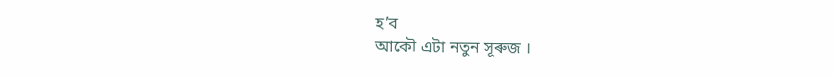হ’ব
আকৌ এটা নতুন সূৰুজ ।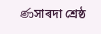ණসাৰদা শ্ৰেষ্ঠ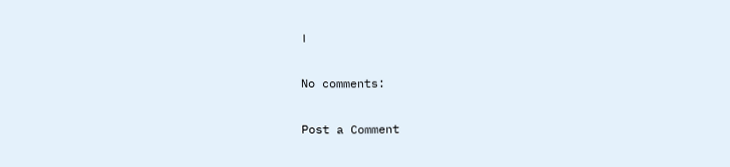।

No comments:

Post a Comment